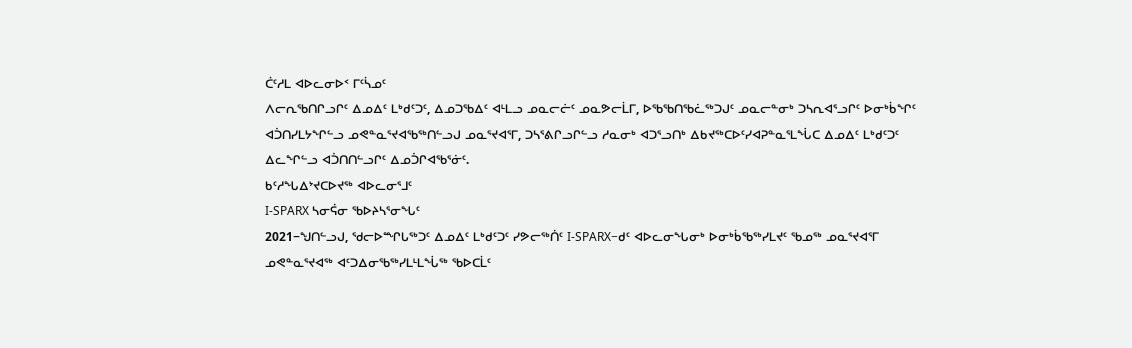ᑖᑦᓱᒪ ᐊᐅᓚᓂᐅᑉ ᒥᑦᓵᓄᑦ
ᐱᓕᕆᖃᑎᒋᓗᒋᑦ ᐃᓄᐃᑦ ᒪᒃᑯᑦᑐᑦ, ᐃᓄᑐᖃᐃᑦ ᐊᒻᒪᓗ ᓄᓇᓕᓖᑦ ᓄᓇᕗᓕᒫᒥ, ᐅᖃᖃᑎᖃᓛᖅᑐᒍᑦ ᓄᓇᓕᓐᓂᒃ ᑐᓴᕆᐊᕐᓗᒋᑦ ᐅᓂᒃᑳᖏᑦ ᐊᑑᑎᓯᒪᔭᖏᓪᓗ ᓄᕙᓐᓇᕐᔪᐊᖃᖅᑎᓪᓗᒍ ᓄᓇᕐᔪᐊᕐᒥ, ᑐᓴᕐᕕᒋᓗᒋᓪᓗ ᓱᓇᓂᒃ ᐊᑐᕐᓗᑎᒃ ᐃᑲᔪᖅᑕᐅᑦᓯᐊᕈᓐᓇᕐᒪᖔᑕ ᐃᓄᐃᑦ ᒪᒃᑯᑦᑐᑦ ᐃᓚᖏᓪᓗ ᐊᑑᑎᑎᓪᓗᒋᑦ ᐃᓄᑑᒋᐊᖃᕐᓃᑦ.
ᑲᑦᓱᖓᐃᔾᔪᑕᐅᔪᖅ ᐊᐅᓚᓂᕐᒧᑦ
I-SPARX ᓴᓂᕌᓂ ᖃᐅᔨᓴᕐᓂᖓᑦ
2021−ᖑᑎᓪᓗᒍ, ᖁᓕᐅᙱᒐᖅᑐᑦ ᐃᓄᐃᑦ ᒪᒃᑯᑦᑐᑦ ᓯᕗᓕᖅᑏᑦ I-SPARX−ᑯᑦ ᐊᐅᓚᓂᖓᓂᒃ ᐅᓂᒃᑳᖃᖅᓯᒪᔪᑦ ᖃᓄᖅ ᓄᓇᕐᔪᐊᕐᒥ ᓄᕙᓐᓇᕐᔪᐊᖅ ᐊᑦᑐᐃᓂᖃᖅᓯᒪᒻᒪᖔᖅ ᖃᐅᑕᒫᑦ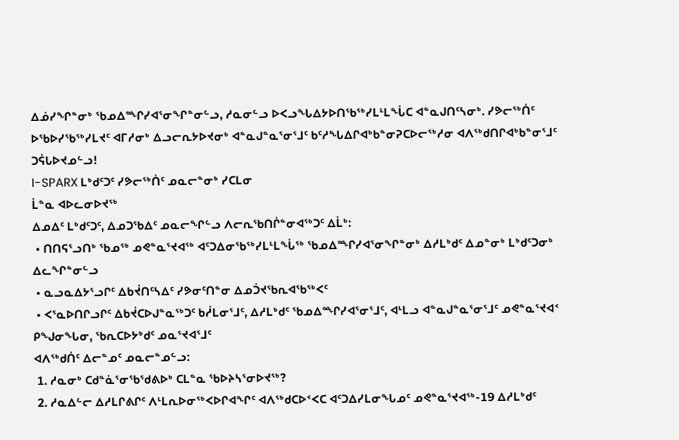ᐃᓅᓯᖏᓐᓂᒃ ᖃᓄᐃᙱᓯᐊᕐᓂᖏᓐᓂᓪᓗ, ᓱᓇᓂᓪᓗ ᐅᐸᓗᖓᐃᔭᐅᑎᖃᖅᓯᒪᒻᒪᖔᑕ ᐊᓐᓇᒍᑎᑦᓴᓂᒃ. ᓯᕗᓕᖅᑏᑦ ᐅᖃᐅᓯᖃᖅᓯᒪᔪᑦ ᐊᒥᓱᓂᒃ ᐃᓗᓕᕆᔭᐅᔪᓂᒃ ᐊᓐᓇᒍᓐᓇᕐᓂᕐᒧᑦ ᑲᑦᓱᖓᐃᒋᐊᒃᑲᓐᓂᕈᑕᐅᓕᖅᓱᓂ ᐊᐱᖅᑯᑎᒋᐊᒃᑲᓐᓂᕐᒧᑦ ᑐᕌᒐᐅᔪᓄᓪᓗ!
I-SPARX ᒪᒃᑯᑦᑐᑦ ᓯᕗᓕᖅᑏᑦ ᓄᓇᓕᓐᓂᒃ ᓯᑕᒪᓂ
ᒫᓐᓇ ᐊᐅᓚᓂᐅᔪᖅ
ᐃᓄᐃᑦ ᒪᒃᑯᑦᑐᑦ, ᐃᓄᑐᖃᐃᑦ ᓄᓇᓕᖏᓪᓗ ᐱᓕᕆᖃᑎᒌᓐᓂᐊᖅᑐᑦ ᐃᒫᒃ:
 • ᑎᑎᕋᕐᓗᑎᒃ ᖃᓄᖅ ᓄᕙᓐᓇᕐᔪᐊᖅ ᐊᑦᑐᐃᓂᖃᖅᓯᒪᒻᒪᖔᖅ ᖃᓄᐃᙱᓯᐊᕐᓂᖏᓐᓂᒃ ᐃᓱᒪᒃᑯᑦ ᐃᓄᓐᓂᒃ ᒪᒃᑯᑦᑐᓂᒃ ᐃᓚᖏᓐᓂᓪᓗ
 • ᓇᓗᓇᐃᔭᕐᓗᒋᑦ ᐃᑲᔫᑎᑦᓴᐃᑦ ᓯᕗᓂᑦᑎᓐᓂ ᐃᓄᑑᔪᖃᕆᐊᖃᖅᐸᑦ
 • ᐸᕐᓇᐅᑎᒋᓗᒋᑦ ᐃᑲᔫᑕᐅᒍᓐᓇᖅᑐᑦ ᑲᓲᒪᓂᕐᒧᑦ, ᐃᓱᒪᒃᑯᑦ ᖃᓄᐃᙱᓯᐊᕐᓂᕐᒧᑦ, ᐊᒻᒪᓗ ᐊᓐᓇᒍᓐᓇᕐᓂᕐᒧᑦ ᓄᕙᓐᓇᕐᔪᐊᑉ ᑭᖑᓂᖓᓂ, ᖃᕆᑕᐅᔭᒃᑯᑦ ᓄᓇᕐᔪᐊᕐᒧᑦ
ᐊᐱᖅᑯᑏᑦ ᐃᓕᓐᓄᑦ ᓄᓇᓕᓐᓄᓪᓗ:
 1. ᓱᓇᓂᒃ ᑕᑯᓐᓈᕐᓂᖃᖁᕕᐅᒃ ᑕᒪᓐᓇ ᖃᐅᔨᓴᕐᓂᐅᔪᖅ?
 2. ᓱᓇᐃᓪᓕ ᐃᓱᒪᒋᕕᒋᑦ ᐱᒻᒪᕆᐅᓂᖅᐸᐅᒋᐊᖏᑦ ᐊᐱᖅᑯᑕᐅᑉᐸᑕ ᐊᑦᑐᐃᓯᒪᓂᖓᓄᑦ ᓄᕙᓐᓇᕐᔪᐊᖅ-19 ᐃᓱᒪᒃᑯᑦ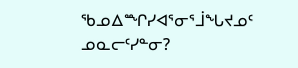ᖃᓄᐃᙱᓯᐊᕐᓂᕐᒨᖓᔪᓄᑦ ᓄᓇᓕᑦᓯᓐᓂ?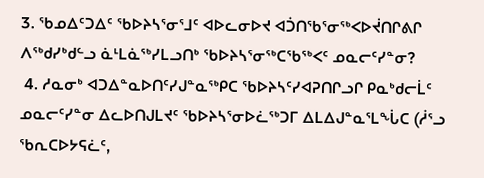3. ᖃᓄᐃᑦᑐᐃᑦ ᖃᐅᔨᓴᕐᓂᕐᒧᑦ ᐊᐅᓚᓂᐅᔪ ᐊᑑᑎᖃᕐᓂᖅᐸᐅᔫᑎᒋᕕᒋ ᐱᖅᑯᓯᒃᑯᓪᓗ ᓈᒻᒪᓈᖅᓯᒪᓗᑎᒃ ᖃᐅᔨᓴᕐᓂᖅᑕᖃᖅᐸᑦ ᓄᓇᓕᑦᓯᓐᓂ?
 4. ᓱᓇᓂᒃ ᐊᑐᐃᓐᓇᐅᑎᑦᓯᒍᓐᓇᖅᑭᑕ ᖃᐅᔨᓴᑦᓯᐊᕈᑎᒋᓗᒋ ᑭᓇᒃᑯᓕᒫᑦ ᓄᓇᓕᑦᓯᓐᓂ ᐃᓚᐅᑎᒍᒪᔪᑦ ᖃᐅᔨᓴᕐᓂᐅᓛᖅᑐᒥ ᐃᒪᐃᒍᓐᓇᕐᒪᖔᑕ (ᓲᕐᓗ ᖃᕆᑕᐅᔭᕋᓛᑦ,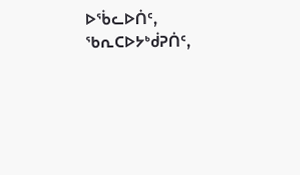ᐅᖄᓚᐅᑏᑦ, ᖃᕆᑕᐅᔭᒃᑰᕈᑏᑦ,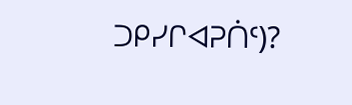ᑐᑭᓯᒋᐊᕈᑏᑦ)?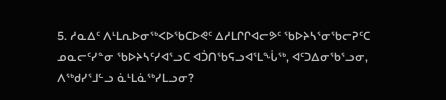5. ᓱᓇᐃᑦ ᐱᒻᒪᕆᐅᓂᖅᐸᐅᖃᑕᐅᕙᑦ ᐃᓱᒪᒋᒋᐊᓕᕗᑦ ᖃᐅᔨᓴᕐᓂᖃᓕᕈᑦᑕ ᓄᓇᓕᑦᓯᓐᓂ ᖃᐅᔨᓴᑦᓯᐊᕐᓗᑕ ᐊᑑᑎᖃᕋᓗᐊᕐᒪᖔᖅ, ᐊᑦᑐᐃᓂᖃᕐᓗᓂ, ᐱᖅᑯᓯᕐᒧᓪᓗ ᓈᒻᒪᓈᖅᓯᒪᓗᓂ?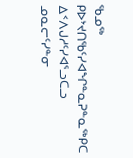ᖃᓄᖅ ᑭᐅᔾᔪᑎᖃᑦᓯᐊᖏᓐᓇᕈᓐᓇᖅᑭᑕ ᐃᑉᐱᒍᓱᑦᓯᐊᕐᓗᑕᓗ ᓄᓇᓕᑦᓯᓐᓂ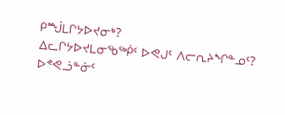ᑭᙴᒪᒋᔭᐅᔪᓂᒃ?
ᐃᓚᒋᔭᐅᔪᒪᓂᖃᖅᑮᑦ ᐅᕙᒍᑦ ᐱᓕᕆᔨᖏᓐᓄᑦ?
ᐅᕝᕙᓘᓐᓃᑦ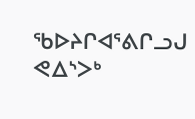ᖃᐅᔨᒋᐊᕐᕕᒋᓗᒍ ᕙᐃᔅᐳᒃ